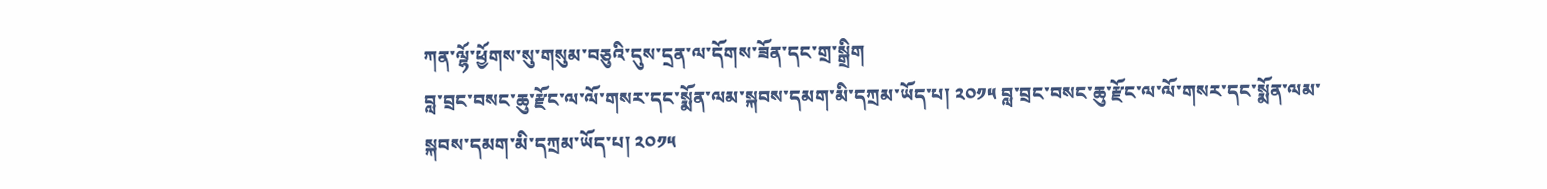ཀན་ལྷོ་ཕྱོགས་སུ་གསུམ་བཅུའི་དུས་དྲན་ལ་དོགས་ཟོན་དང་གྲ་སྒྲིག
བླ་བྲང་བསང་ཆུ་རྫོང་ལ་ལོ་གསར་དང་སྨོན་ལམ་སྐབས་དམག་མི་དཀྲམ་ཡོད་པ། ༢༠༡༥ བླ་བྲང་བསང་ཆུ་རྫོང་ལ་ལོ་གསར་དང་སྨོན་ལམ་སྐབས་དམག་མི་དཀྲམ་ཡོད་པ། ༢༠༡༥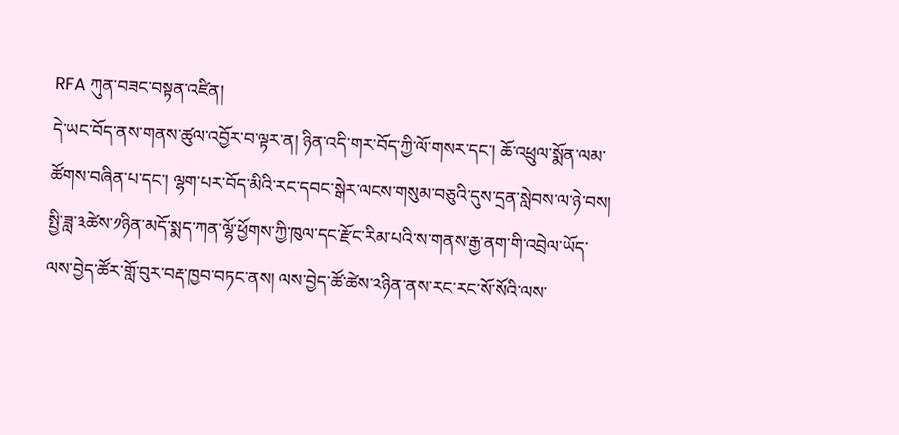RFA ཀུན་བཟང་བསྟན་འཛིན།
དེ་ཡང་བོད་ནས་གནས་ཚུལ་འབྱོར་བ་ལྟར་ན། ཉིན་འདི་གར་བོད་ཀྱི་ལོ་གསར་དང་། ཆོ་འཕྲུལ་སྨོན་ལམ་ཚོགས་བཞིན་པ་དང་། ལྷག་པར་བོད་མིའི་རང་དབང་སྒེར་ལངས་གསུམ་བཅུའི་དུས་དྲན་སླེབས་ལ་ཉེ་བས། སྤྱི་ཟླ་༣ཚེས་༡ཉིན་མདོ་སྨད་ཀན་ལྷོ་ཕྱོགས་ཀྱི་ཁུལ་དང་རྫོང་རིམ་པའི་ས་གནས་རྒྱ་ནག་གི་འབྲེལ་ཡོད་ལས་བྱེད་ཚོར་གློ་བུར་བརྡ་ཁྱབ་བཏང་ནས། ལས་བྱེད་ཚོ་ཚེས་༢ཉིན་ནས་རང་རང་སོ་སོའི་ལས་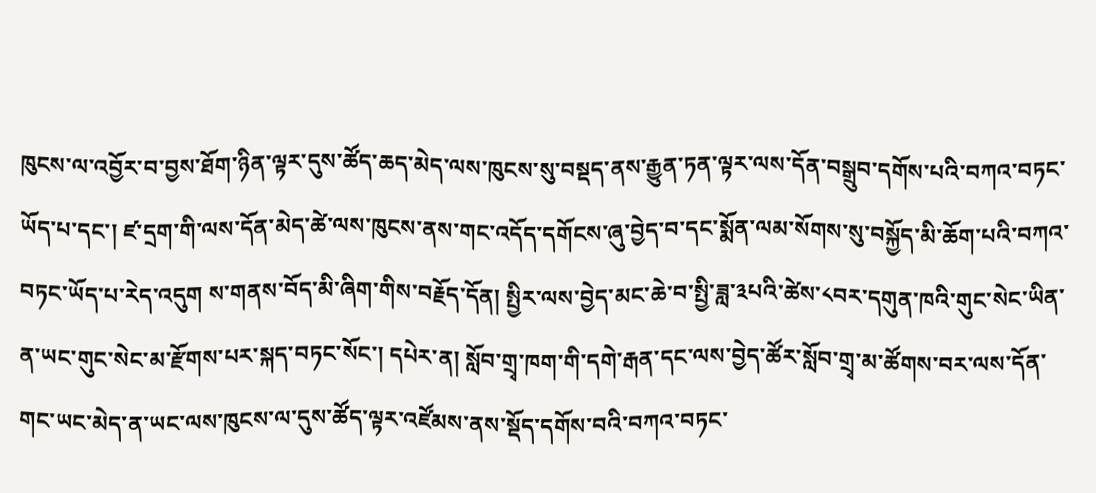ཁུངས་ལ་འབྱོར་བ་བྱས་ཐོག་ཉིན་ལྟར་དུས་ཚོད་ཆད་མེད་ལས་ཁུངས་སུ་བསྡད་ནས་རྒྱུན་ཏན་ལྟར་ལས་དོན་བསྒྲུབ་དགོས་པའི་བཀའ་བཏང་ཡོད་པ་དང་། ཛ་དྲག་གི་ལས་དོན་མེད་ཚེ་ལས་ཁུངས་ནས་གང་འདོད་དགོངས་ཞུ་བྱེད་བ་དང་སྨོན་ལམ་སོགས་སུ་བསྐྱོད་མི་ཆོག་པའི་བཀའ་བཏང་ཡོད་པ་རེད་འདུག ས་གནས་བོད་མི་ཞིག་གིས་བརྗོད་དོན། སྤྱིར་ལས་བྱེད་མང་ཆེ་བ་སྤྱི་ཟླ་༣པའི་ཚེས་༨བར་དགུན་ཁའི་གུང་སེང་ཡིན་ན་ཡང་གུང་སེང་མ་རྫོགས་པར་སྐད་བཏང་སོང་། དཔེར་ན། སློབ་གྲྭ་ཁག་གི་དགེ་རྒན་དང་ལས་བྱེད་ཚོར་སློབ་གྲྭ་མ་ཚོགས་བར་ལས་དོན་གང་ཡང་མེད་ན་ཡང་ལས་ཁུངས་ལ་དུས་ཚོད་ལྟར་འཛོམས་ནས་སྡོད་དགོས་བའི་བཀའ་བཏང་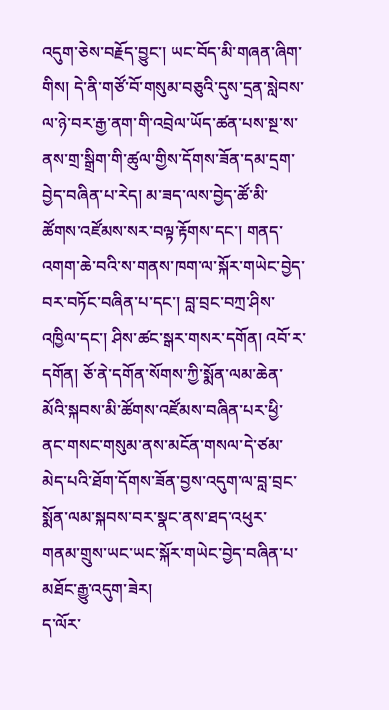འདུག་ཅེས་བརྗོད་བྱུང་། ཡང་བོད་མི་གཞན་ཞིག་གིས། དེ་ནི་གཙོ་བོ་གསུམ་བཅུའི་དུས་དྲན་སླེབས་ལ་ཉེ་བར་རྒྱ་ནག་གི་འབྲེལ་ཡོད་ཚན་པས་སྔ་ས་ནས་གྲ་སྒྲིག་གི་ཚུལ་གྱིས་དོགས་ཟོན་དམ་དྲག་བྱེད་བཞིན་པ་རེད། མ་ཟད་ལས་བྱེད་ཚོ་མི་ཚོགས་འཛོམས་སར་བལྟ་རྟོགས་དང་། གནད་འགག་ཆེ་བའི་ས་གནས་ཁག་ལ་སྐོར་གཡེང་བྱེད་བར་བཏོང་བཞིན་པ་དང་། བླ་བྲང་བཀྲ་ཤིས་འཁྱིལ་དང་། ཤིས་ཚང་སྒར་གསར་དགོན། འབོ་ར་དགོན། ཅོ་ནེ་དགོན་སོགས་ཀྱི་སྨོན་ལམ་ཆེན་མོའི་སྐབས་མི་ཚོགས་འཛོམས་བཞིན་པར་ཕྱི་ནང་གསང་གསུམ་ནས་མངོན་གསལ་དེ་ཙམ་མེད་པའི་ཐོག་དོགས་ཟོན་བྱས་འདུག་ལ་བླ་བྲང་སྨོན་ལམ་སྐབས་བར་སྣང་ནས་ཐད་འཕུར་གནམ་གྲུས་ཡང་ཡང་སྐོར་གཡེང་བྱེད་བཞིན་པ་མཐོང་རྒྱུ་འདུག་ཟེར།
ད་ལོར་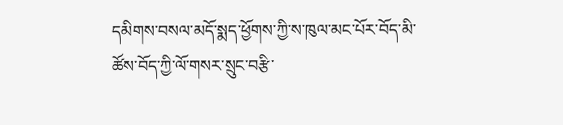དམིགས་བསལ་མདོ་སྨད་ཕྱོགས་ཀྱི་ས་ཁུལ་མང་པོར་བོད་མི་ཚོས་བོད་ཀྱི་ལོ་གསར་སྲུང་བརྩི་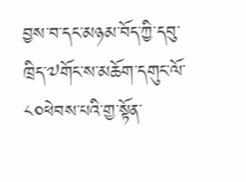བྱས་བ་དང་མཉམ་བོད་ཀྱི་དབུ་ཁྲིད་༧གོང་ས་མཆོག་དགུང་ལོ་༨༠ཕེབས་པའི་གྱ་སྟོན་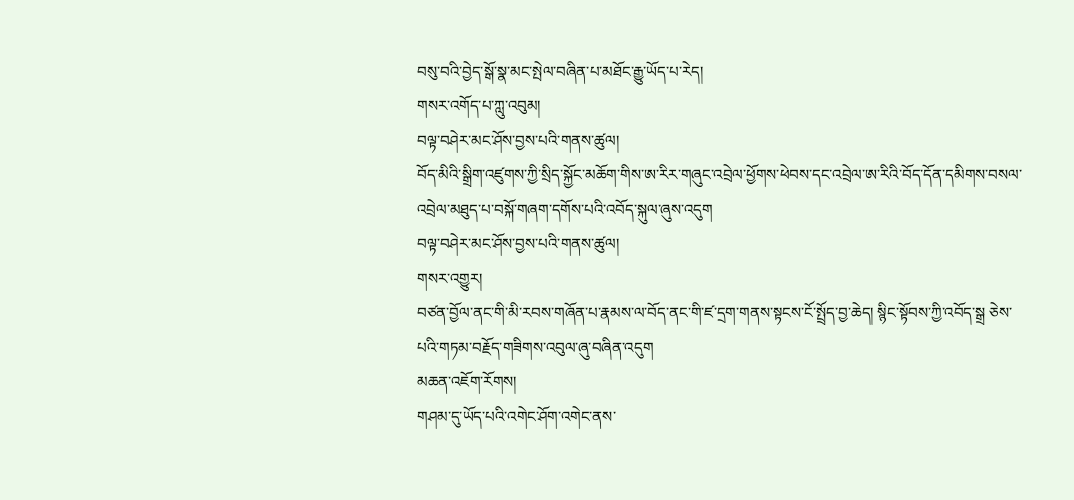བསུ་བའི་བྱེད་སྒོ་སྣ་མང་སྤེལ་བཞིན་པ་མཐོང་རྒྱུ་ཡོད་པ་རེད།
གསར་འགོད་པ་ཀླུ་འབུམ།
བལྟ་བཤེར་མང་ཤོས་བྱས་པའི་གནས་ཚུལ།
བོད་མིའི་སྒྲིག་འཛུགས་ཀྱི་སྲིད་སྐྱོང་མཆོག་གིས་ཨ་རིར་གཞུང་འབྲེལ་ཕྱོགས་ཕེབས་དང་འབྲེལ་ཨ་རིའི་བོད་དོན་དམིགས་བསལ་འབྲེལ་མཐུད་པ་བསྐོ་གཞག་དགོས་པའི་འབོད་སྐུལ་ཞུས་འདུག
བལྟ་བཤེར་མང་ཤོས་བྱས་པའི་གནས་ཚུལ།
གསར་འགྱུར།
བཙན་བྱོལ་ནང་གི་མི་རབས་གཞོན་པ་རྣམས་ལ་བོད་ནང་གི་ཛ་དྲག་གནས་སྟངས་ངོ་སྤྲོད་བྱ་ཆེད། སྙིང་སྟོབས་ཀྱི་འབོད་སྒྲ ཅེས་པའི་གཏམ་བརྗོད་གཟིགས་འབུལ་ཞུ་བཞིན་འདུག
མཆན་འཇོག་རོགས།
གཤམ་དུ་ཡོད་པའི་འགེང་ཤོག་འགེང་ནས་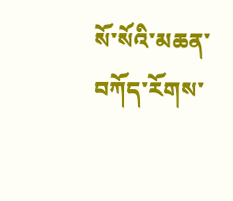སོ་སོའི་མཆན་བཀོད་རོགས་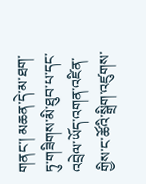གནང་། མཆན་དེ་མ་ཐག་ཏུ་གཟིགས་མི་ཐུབ་པ་དང་འབྲེལ་ཡོད་འགན་འཛིན་གྱིས་ང་ཚོའི་སྒྲིག་འཛུགས་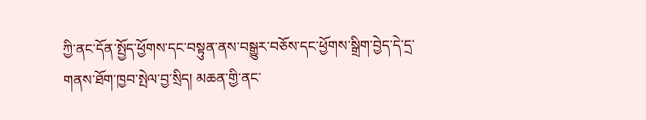ཀྱི་ནང་དོན་སྤྱོད་ཕྱོགས་དང་བསྟུན་ནས་བསྒྱུར་བཅོས་དང་ཕྱོགས་སྒྲིག་བྱེད་དེ་དྲ་གནས་ཐོག་ཁྱབ་སྤེལ་བྱ་སྲིད། མཆན་གྱི་ནང་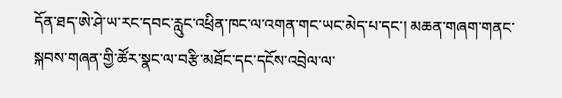དོན་ཐད་ཨེ་ཤེ་ཡ་རང་དབང་རླུང་འཕྲིན་ཁང་ལ་འགན་གང་ཡང་མེད་པ་དང་། མཆན་གཞག་གནང་སྐབས་གཞན་གྱི་ཚོར་སྣང་ལ་བརྩི་མཐོང་དང་དངོས་འབྲེལ་ལ་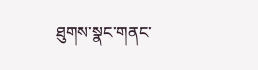ཐུགས་སྣང་གནང་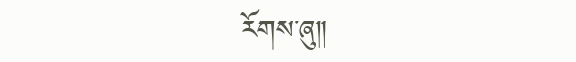རོགས་ཞུ༎